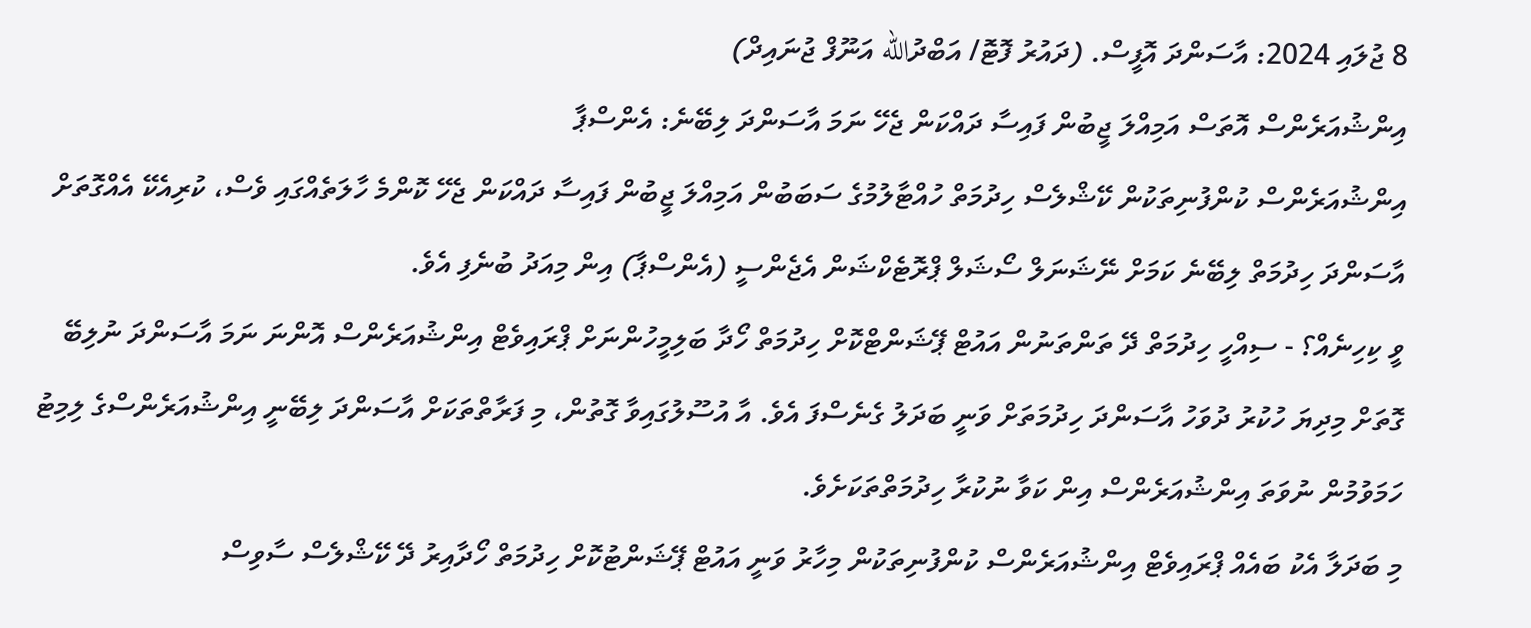8 ޖުލައި 2024: އާސަންދަ އޮފީސް. (ދައުރު ފޮޓޮ/ އަބްދުالله އަނޫފް ޖުނައިދް)
އިންޝުއަރެންސް އޮތަސް އަމިއްލަ ޖީބުން ފައިސާ ދައްކަން ޖެހޭ ނަމަ އާސަންދަ ލިބޭނެ: އެންސްޕާ
އިންޝުއަރެންސް ކުންފުނިތަކުން ކޭޝްލެސް ހިދުމަތް ހުއްޓާލުމުގެ ސަބަބުން އަމިއްލަ ޖީބުން ފައިސާ ދައްކަން ޖެހޭ ކޮންމެ ހާލަތެއްގައި ވެސް، ކުރިއެކޭ އެއްގޮތަށް އާސަންދަ ހިދުމަތް ލިބޭނެ ކަމަށް ނޭޝަނަލް ސޯޝަލް ޕްރޮޓެކްޝަން އެޖެންސީ (އެންސްޕާ) އިން މިއަދު ބުނެފި އެވެ.
ވީ ކިހިނެއް؟ - ސިއްހީ ހިދުމަތް ދޭ ތަންތަނުން އައުޓް ޕޭޝަންޓްކޮށް ހިދުމަތް ހޯދާ ބަލިމީހުންނަށް ޕްރައިވެޓް އިންޝުއަރެންސް އޮންނަ ނަމަ އާސަންދަ ނުލިބޭ ގޮތަށް މިދިޔަ ހުކުރު ދުވަހު އާސަންދަ ހިދުމަތަށް ވަނީ ބަދަލު ގެނެސްފަ އެވެ. އާ އުސޫލުގައިވާ ގޮތުން، މި ފަރާތްތަކަށް އާސަންދަ ލިބޭނީ އިންޝުއަރެންސްގެ ލިމިޓު ހަމަވުމުން ނުވަތަ އިންޝުއަރެންސް އިން ކަވާ ނުކުރާ ހިދުމަތްތަކަށެވެ.
މި ބަދަލާ އެކު ބައެއް ޕްރައިވެޓް އިންޝުއަރެންސް ކުންފުނިތަކުން މިހާރު ވަނީ އައުޓް ޕޭޝަންޓުކޮށް ހިދުމަތް ހޯދާއިރު ދޭ ކޭޝްލެސް ސާވިސް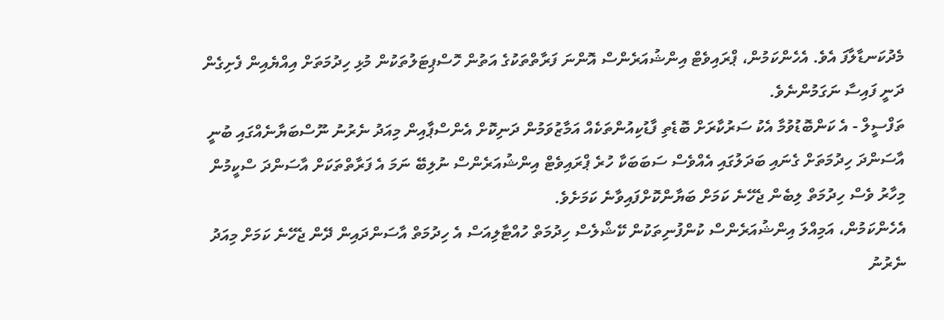މެދުކަނޑާލާފަ އެވެ. އެހެންކަމުން، ޕްރައިވެޓް އިންޝުއަރެންސް އޮންނަ ފަރާތްތަކުގެ އަތުން ހޮސްޕިޓަލުތަކުން މުޅި ހިދުމަތަށް އިއްޔެއިން ފެށިގެން ދަނީ ފައިސާ ނަގަމުންނެވެ.
ތަފްސީލް - އެ ކަންބޮޑުވުމާ އެކު ސަރުކާރަށް ބޮޑެތި ފާޑުކިއުންތަކެއް އަމާޒުވަމުން ދަނިކޮށް އެންސްޕާއިން މިއަދު ނެރުނު ނޫސްބަޔާނެއްގައި ބުނީ އާސަންދަ ހިދުމަތަށް ގެނައި ބަދަލުގައި އެއްވެސް ސަބަބަކާ ހުރެ ޕްރައިވެޓް އިންޝުއަރެންސް ނުލިބޭ ނަމަ އެ ފަރާތްތަކަށް އާސަންދަ ސްކީމުން މިހާރު ވެސް ހިދުމަތް ލިބެން ޖެހޭނެ ކަމަށް ބަޔާންކޮށްފައިވާނެ ކަމަށެވެ.
އެހެންކަމުން، އަމިއްލަ އިންޝުއަރެންސް ކުންފުނިތަކުން ކޭޝްލެސް ހިދުމަތް ހުއްޓާލިއަސް އެ ހިދުމަތް އާސަންދައިން ދޭން ޖެހޭނެ ކަމަށް މިއަދު ނެރުނު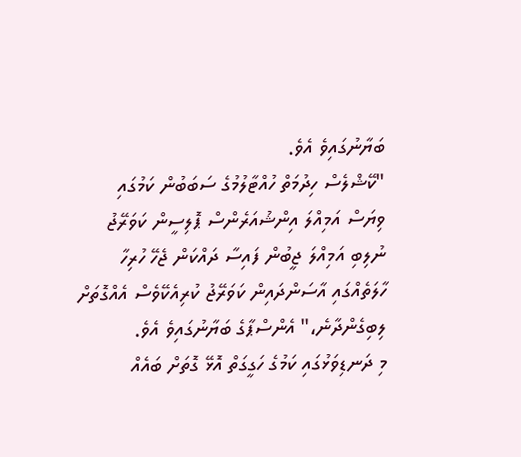ބަޔާނުގައިވެ އެވެ.
"ކޭޝްލެސް ހިދުމަތް ހުއްޓާލުމުގެ ސަބަބުން ކަމުގައި ވިޔަސް އަމިއްލަ އިންޝުއަރެންސް ޕޮލިސީން ކަވަރޭޖު ނުލިބި އަމިއްލަ ޖީބުން ފައިސާ ދައްކަން ޖެހޭ ހުރިހާ ހާލަތެއްގައި އާސަންދައިން ކަވަރޭޖު ކުރިއެކޭވެސް އެއްގޮތަށް ލިބިގެންދާނެ،" އެންސްޕާގެ ބަޔާނުގައިވެ އެވެ.
މި ދަނޑިވަޅުގައި ކަމުގެ ހަގީގަތް އޮޅޭ ގޮތަށް ބައެއް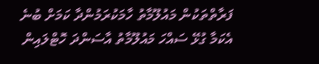ފަރާތްތަކުން މައުލޫމާތު ހާމަކުރަމުންދާ ކަމަށް ބުނެ އެކަމާ ގުޅޭ ސައްހަ މައުލޫމާތު އާސަންދަ ހޮޓްލައިން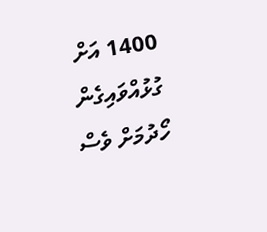1400 އަށް ގުޅުއްވައިގެން ހޯދުމަށް ވެސް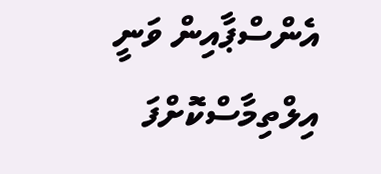އެންސްޕާއިން ވަނީ އިލްތިމާސްކޮށްފަ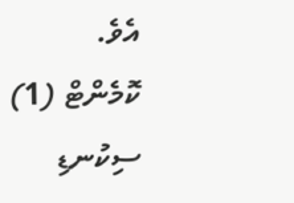އެވެ.
ކޮމެންޓް (1)
ސިކުނޑި